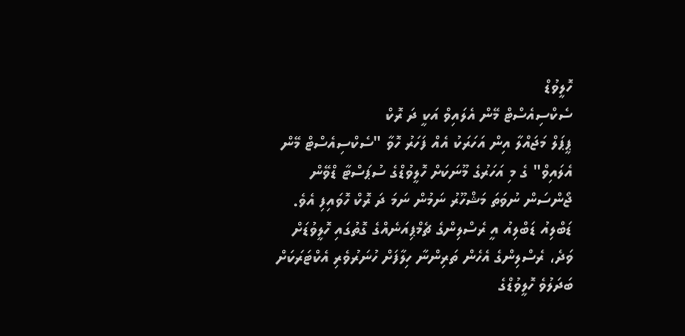ހޮލީވުޑް
ސެކްސިއެސްޓް މޭން އެލައިވް އަކީ ދަ ރޮކް
ޕީޕަލް މަޖައްލާ އިން އަހަރަކު އެއް ފަހަރު ހޮވާ "ސެކްސިއެސްޓް މޭން އެލައިވް" ގެ މި އަހަރުގެ މޫނަކަށް ހޮލީވުޑްގެ ސުޕަސްޓާ ޑްވޭން ޖޯންސަން ނުވަތަ މަޝްހޫރު ނަމުން ނަމަ ދަ ރޮކް ހޮވައިފި އެވެ.
ޑަބްލިއު ޑަބްލިއު އީ ރެސްލިންގެ ޗެމްޕިއަނެއްގެ ގޮތުގައި ހޮލީވުޑަށް ވަދެ، ރެސްލިންގެ އެހެން ތަރިންނާ ހިލާފަށް ހުނަރުވެރި އެކްޓަރަކަށް ބަދަލުވެ ހޮލީވުޑްގެ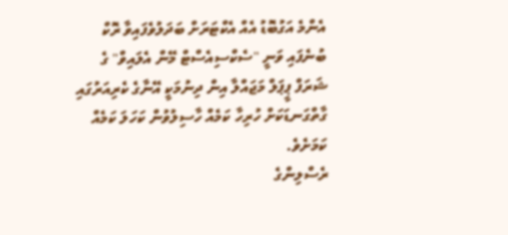އެންމެ އަގުބޮޑު އެއް އެކްޓަރަށް ބަދަލުވެފައިވާ ރޮކް ބުނެފައި ވަނީ "ސެކްސިއެސްޓް މޭން އެލައިވް" ގެ ޝަރަފް ޕީޕަލް މަޖައްލާ އިން ދިނުމަކީ އޭނާގެ ކެރިއަރުގައި ގާތްގަނޑަކަށް ހުރިހާ ކަމެއް ހާސިލުވުން ކަހަލަ ކަމެއް ކަމަށެވެ.
ރެސްލިންގެ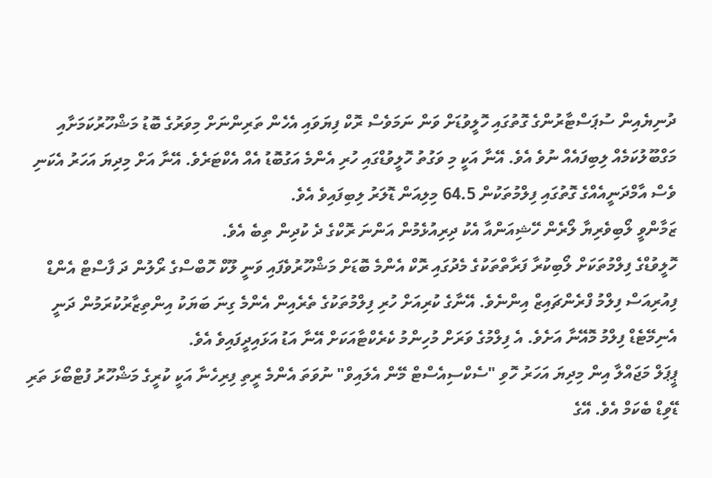ދުނިޔެއިން ސުޕަސްޓާރުންގެ ގޮތުގައި ހޮލީވުޑަށް ވަން ނަމަވެސް ރޮކް ފިޔަވައި އެހެން ތަރިންނަށް މިވަރުގެ ބޮޑު މަޝްހޫރުކަމަށާއި މަގްބޫލުކަމެއް ލިބިފައެއް ނުވެ އެވެ. އޭނާ އަކީ މި ވަގުތު ހޮލީވުޑްގައި ހުރި އެންމެ އަގުބޮޑު އެއް އެކްޓަރެވެ. އޭނާ އަށް މިދިޔަ އަހަރު އެކަނި ވެސް އާމްދަނީއެއްގެ ގޮތުގައި ފިލްމުތަކުން 64.5 މިލިއަން ޑޮލަރު ލިބިފައިވެ އެވެ.
ޒަމާންވީ ލޯބިވެރިޔާ ލޯރެން ހޭޝިއަންއާ އެކު ދިރިއުޅެމުން އަންނަ ރޮކްގެ ދެ ކުދިން ތިބެ އެވެ.
ހޮލީވުޑްގެ ފިލްމުތަކަށް ލޯބިކުރާ ފަރާތްތަކުގެ މެދުގައި ރޮކް އެންމެ ބޮޑަށް މަޝްހޫރުވެފައި ވަނީ ލޫކް ހޮބްސްގެ ރޯލުން ދަ ފާސްޓް އެންޑް ފިއުރިއަސް ފިލްމު ފްރެންޗައިޒް އިންނެވެ. އޭނާގެ ކުރިއަށް ހުރި ފިލްމުތަކުގެ ތެރެއިން އެންމެ ގިނަ ބަޔަކު އިންތިޒާރުކުރަމުން ދަނީ އެނިމޭޓެޑް ފިލްމު މޮއޭނާ އަށެވެ. އެ ފިލްމުގެ ވަރަށް މުހިންމު ކެރެކްޓާއަކަށް އޭނާ އަޑު އަޅައިދީފައިވެ އެވެ.
ޕީޕަލް މަޖައްލާ އިން މިދިޔަ އަހަރު ހޮވި "ސެކްސިއެސްޓް މޭން އެލައިވް" ނުވަތަ އެންމެ ރީތި ފިރިހެނާ އަކީ ކުރީގެ މަޝްހޫރު ފުޓްބޯޅަ ތަރި ޑޭވިޑް ބެކަމް އެވެ. އޭގެ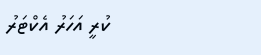ކުރީ އަހަރު އެކްޓަރު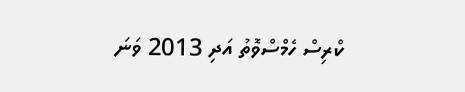ކްރިސް ހެމްސްވޮތު އަދި 2013 ވަނަ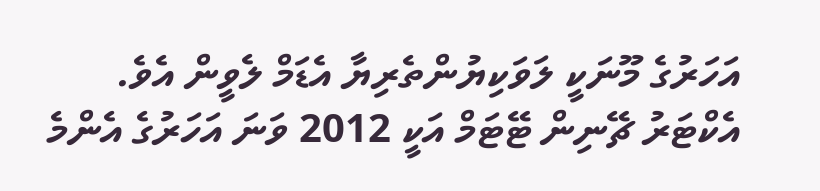އަހަރުގެ މޫނަކީ ލަވަކިޔުންތެރިޔާ އެޑަމް ލެވީން އެވެ.
އެކްޓަރު ޗޭނިން ޓޭޓަމް އަކީ 2012 ވަނަ އަހަރުގެ އެންމެ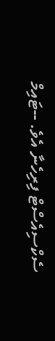ސެކްސިއެސްޓް ފިރިހެނާ އެވެ. --ޓައިމް